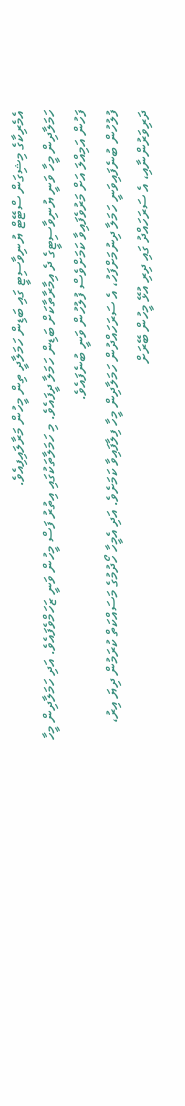އެމެރިކާގެ މިޝިގަން ސްޓޭޓް ޔުނިވާސިޓީ ގައި ބަޑިން ހަމަލާދީ ތިން މީހުން މަރާލައިފިއެވެ.
ހަމަލާދިން މީހާ ވަނީ ޔުނިވާސިޓީގެ ދެ އިމާރާތާކަށް ބަޑިން ހަމަލާ ދީފައެވެ. މި ހަމަލާތަކުގައި އިތުރު ފަސް މީހުން ވަނީ ޒަހަމްވެފައެވެ. އަދި ހަމަލާދިން މީހާ ފަހުން އަމިއްލަ އަށް މަރުވެފައިވާ ކަމަށްވެސް ފުލުހުން ވަނީ ބުނެފައެވެ.
ފުލުހުން ބުނެފައިވަނީ ހަމަލާ ދިނުމަށްފަހު، އެ ސަރަހައްދުން ހަމަލާދިން މީހާ ފިލާފައިވާ ކަމަށެވެ. އަދި އެމީހާ ހޯދުމުގެ މަސައްކަތް ކުރަމުން ދިޔަ އިރު، ދަރިވަރުންނާއި، އެ ސަރަހައްދު ގައި ދިރި އުޅޭ މީހުން ބޭރަށް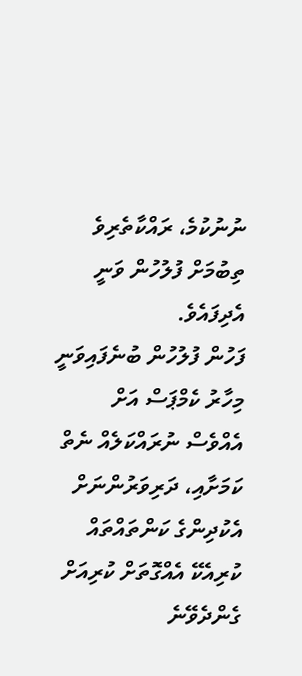ނުނުކުމެ، ރައްކާތެރިވެ ތިބުމަށް ފުލުހުން ވަނީ އެދިފައެވެ.
ފަހުން ފުލުހުން ބުނެފައިވަނީ މިހާރު ކެމްޕަސް އަށް އެއްވެސް ނުރައްކަލެއް ނެތް ކަމަށާއި، ދަރިވަރުންނަށް އެކުދިންގެ ކަންތައްތައް ކުރިއެކޭ އެއްގޮތަށް ކުރިއަށް ގެންދެވޭނެ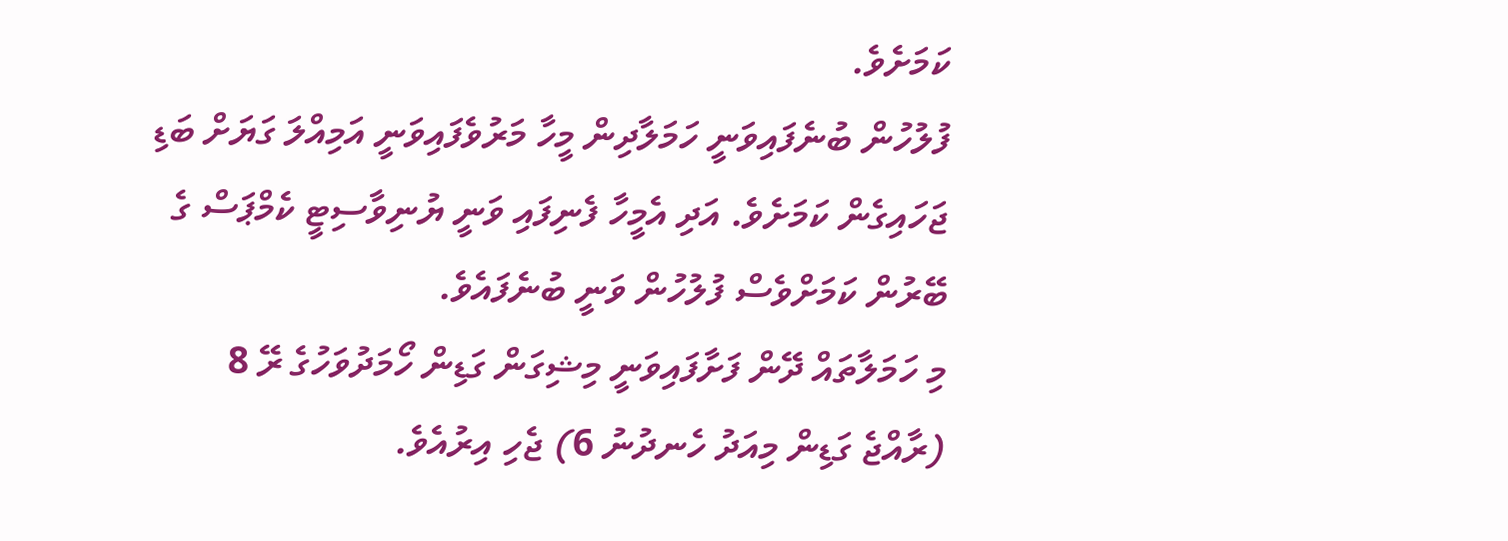ކަމަށެވެ.
ފުލުހުން ބުނެފައިވަނީ ހަމަލާދިން މީހާ މަރުވެފައިވަނީ އަމިއްލަ ގަޔަށް ބަޑި ޖަހައިގެން ކަމަށެވެ. އަދި އެމީހާ ފެނިފައި ވަނީ ޔުނިވާސިޓީ ކެމްޕަސް ގެ ބޭރުން ކަމަށްވެސް ފުލުހުން ވަނީ ބުނެފައެވެ.
މި ހަމަލާތައް ދޭން ފަށާފައިވަނީ މިޝިގަން ގަޑިން ހޯމަދުވަހުގެ ރޭ 8 (ރާއްޖެ ގަޑިން މިއަދު ހެނދުނު 6) ޖެހި އިރުއެވެ.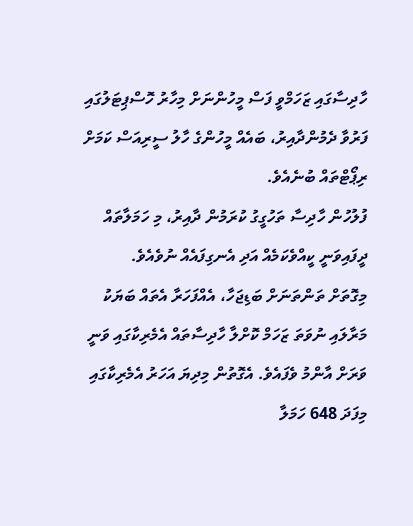ހާދިސާގައި ޒަހަމްވީ ފަސް މީހުންނަށް މިހާރު ހޮސްޕިޓަލުގައި ފަރުވާ ދެމުންދާއިރު، ބައެއް މީހުންގެ ހާލު ސީރިއަސް ކަމަށް ރިޕޯޓްތައް ބުނެއެވެ.
ފުލުހުން ހާދިސާ ތަހުގީގު ކުރަމުން ދާއިރު، މި ހަމަލާތައް ދީފައިވަނީ ކީއްވެކަމެއް އަދި އެނގިފައެއް ނުވެއެވެ.
މިގޮތަށް ތަންތަނަށް ބަޑިޖަހާ، އެއްފަހަރާ އެތައް ބަޔަކު މަރާލައި ނުވަތަ ޒަހަމް ކޮށްލާ ހާދިސާތައް އެމެރިކާގައި ވަނީ ވަރަށް އާންމު ވެފައެވެ. އެގޮތުން މިދިޔަ އަހަރު އެމެރިކާގައި މިފަދަ 648 ހަމަލާ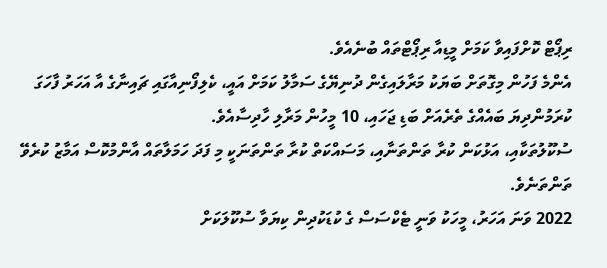ރިޕޯޓް ކޮށްފައިވާ ކަމަށް މީޑިއާ ރިޕޯޓްތައް ބުނެއެވެ.
އެންމެ ފަހުން މިގޮތަށް ބަޔަކު މަރާލައިގެން ދުނިޔޭގެ ސަމާލު ކަމަށް އައީ، ކެލިފޯނިއާގައި ޗައިނާގެ އާ އަހަރު ފާހަގަ ކުރަމުންދިޔަ ބައެއްގެ ތެރެއަށް ބަޑި ޖަހައި، 10 މީހުން މަރާލި ހާދިސާއެވެ.
ސުކޫލުތަކާއި، އަޅުކަން ކުރާ ތަންތަނާއި، މަސައްކަތް ކުރާ ތަންތަނަކީ މި ފަދަ ހަމަލާތައް އާންމުކޮސް އަމާޒު ކުރެވޭ ތަންތަނެވެ.
2022 ވަނަ އަހަރު، މީހަކު ވަނީ ޓެކްސަސް ގެ ކުޑަކުދިން ކިޔަވާ ސުކޫލަކަށް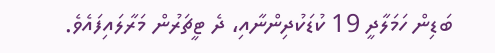ބަޑިން ހަމަލާދީ 19 ކުޑަކުދިންނާއި، ދެ ޓީޗަރުން މަރާލައިފައެވެ.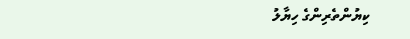ކިޔުންތެރިންގެ ހިޔާލު